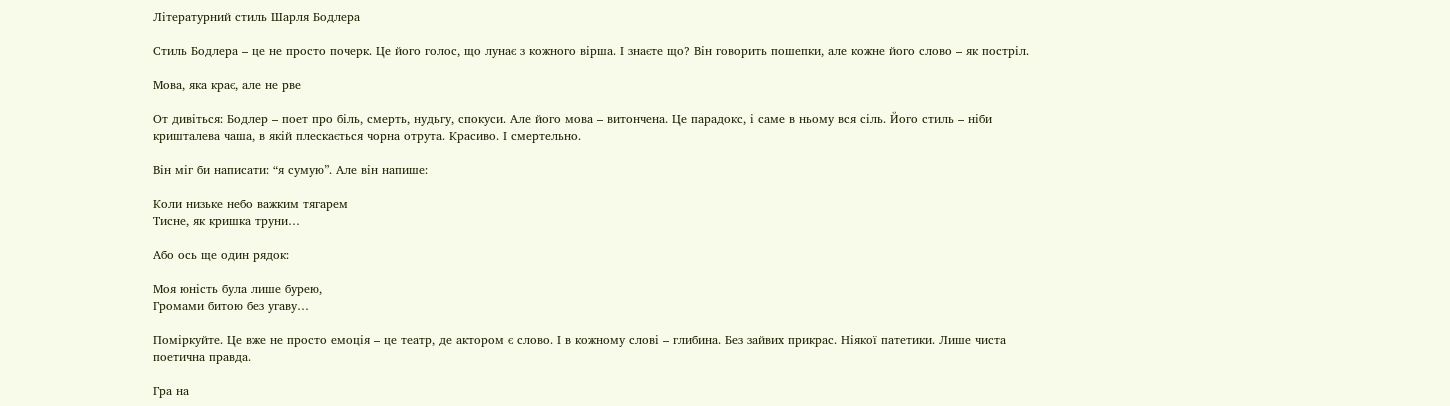Літературний стиль Шарля Бодлера

Стиль Бодлера – це не просто почерк. Це його голос, що лунає з кожного вірша. І знаєте що? Він говорить пошепки, але кожне його слово – як постріл.

Мова, яка крає, але не рве

От дивіться: Бодлер – поет про біль, смерть, нудьгу, спокуси. Але його мова – витончена. Це парадокс, і саме в ньому вся сіль. Його стиль – ніби кришталева чаша, в якій плескається чорна отрута. Красиво. І смертельно.

Він міг би написати: “я сумую”. Але він напише:

Коли низьке небо важким тягарем
Тисне, як кришка труни…

Або ось ще один рядок:

Моя юність була лише бурею,
Громами битою без угаву…

Поміркуйте. Це вже не просто емоція – це театр, де актором є слово. І в кожному слові – глибина. Без зайвих прикрас. Ніякої патетики. Лише чиста поетична правда.

Гра на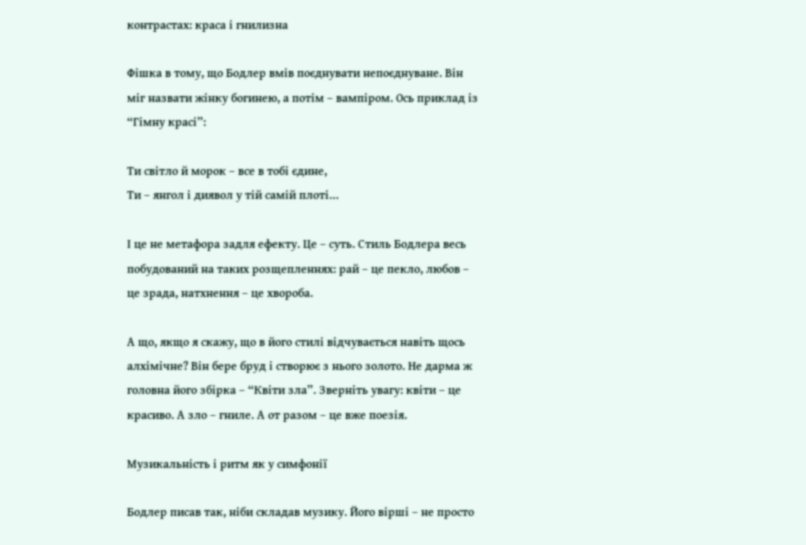контрастах: краса і гнилизна

Фішка в тому, що Бодлер вмів поєднувати непоєднуване. Він міг назвати жінку богинею, а потім – вампіром. Ось приклад із “Гімну красі”:

Ти світло й морок – все в тобі єдине,
Ти – янгол і диявол у тій самій плоті…

І це не метафора задля ефекту. Це – суть. Стиль Бодлера весь побудований на таких розщепленнях: рай – це пекло, любов – це зрада, натхнення – це хвороба.

А що, якщо я скажу, що в його стилі відчувається навіть щось алхімічне? Він бере бруд і створює з нього золото. Не дарма ж головна його збірка – “Квіти зла”. Зверніть увагу: квіти – це красиво. А зло – гниле. А от разом – це вже поезія.

Музикальність і ритм як у симфонії

Бодлер писав так, ніби складав музику. Його вірші – не просто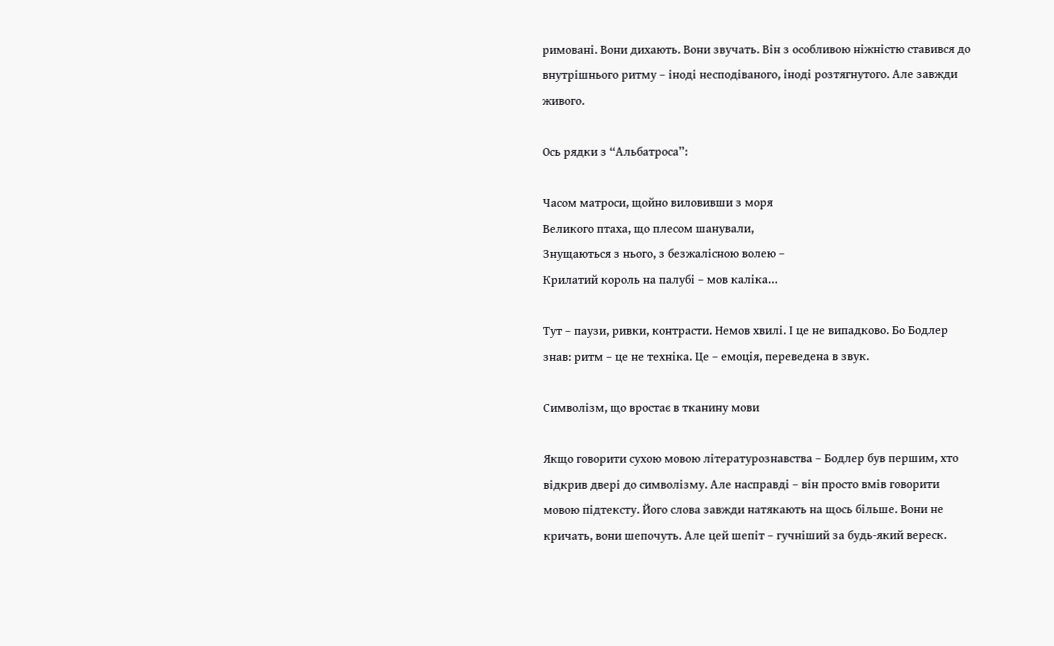римовані. Вони дихають. Вони звучать. Він з особливою ніжністю ставився до внутрішнього ритму – іноді несподіваного, іноді розтягнутого. Але завжди живого.

Ось рядки з “Альбатроса”:

Часом матроси, щойно виловивши з моря
Великого птаха, що плесом шанували,
Знущаються з нього, з безжалісною волею –
Крилатий король на палубі – мов каліка…

Тут – паузи, ривки, контрасти. Немов хвилі. І це не випадково. Бо Бодлер знав: ритм – це не техніка. Це – емоція, переведена в звук.

Символізм, що вростає в тканину мови

Якщо говорити сухою мовою літературознавства – Бодлер був першим, хто відкрив двері до символізму. Але насправді – він просто вмів говорити мовою підтексту. Його слова завжди натякають на щось більше. Вони не кричать, вони шепочуть. Але цей шепіт – гучніший за будь-який вереск.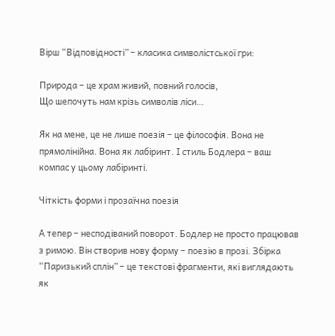Вірш “Відповідності” – класика символістської гри:

Природа – це храм живий, повний голосів,
Що шепочуть нам крізь символів ліси…

Як на мене, це не лише поезія – це філософія. Вона не прямолінійна. Вона як лабіринт. І стиль Бодлера – ваш компас у цьому лабіринті.

Чіткість форми і прозаїчна поезія

А тепер – несподіваний поворот. Бодлер не просто працював з римою. Він створив нову форму – поезію в прозі. Збірка “Паризький сплін” – це текстові фрагменти, які виглядають як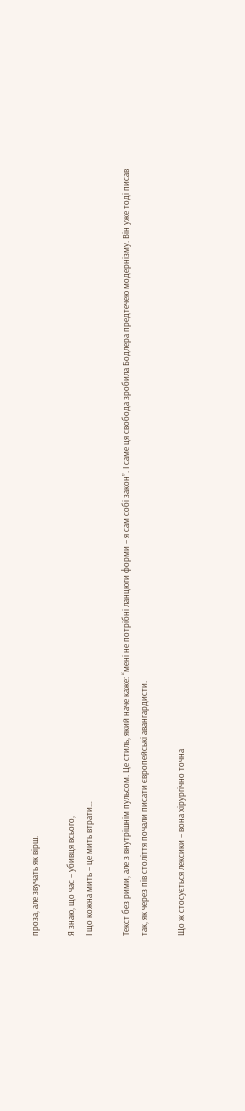проза, але звучать як вірш.

Я знаю, що час – убивця всього,
І що кожна мить – це мить втрати…

Текст без рими, але з внутрішнім пульсом. Це стиль, який наче каже: “мені не потрібні ланцюги форми – я сам собі закон”. І саме ця свобода зробила Бодлера предтечею модернізму. Він уже тоді писав так, як через пів століття почали писати європейські авангардисти.

Що ж стосується лексики – вона хірургічно точна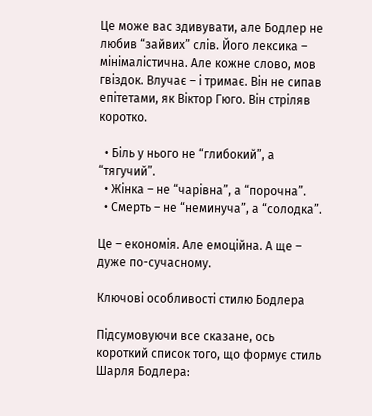Це може вас здивувати, але Бодлер не любив “зайвих” слів. Його лексика – мінімалістична. Але кожне слово, мов гвіздок. Влучає – і тримає. Він не сипав епітетами, як Віктор Гюго. Він стріляв коротко.

  • Біль у нього не “глибокий”, а “тягучий”.
  • Жінка – не “чарівна”, а “порочна”.
  • Смерть – не “неминуча”, а “солодка”.

Це – економія. Але емоційна. А ще – дуже по-сучасному.

Ключові особливості стилю Бодлера

Підсумовуючи все сказане, ось короткий список того, що формує стиль Шарля Бодлера: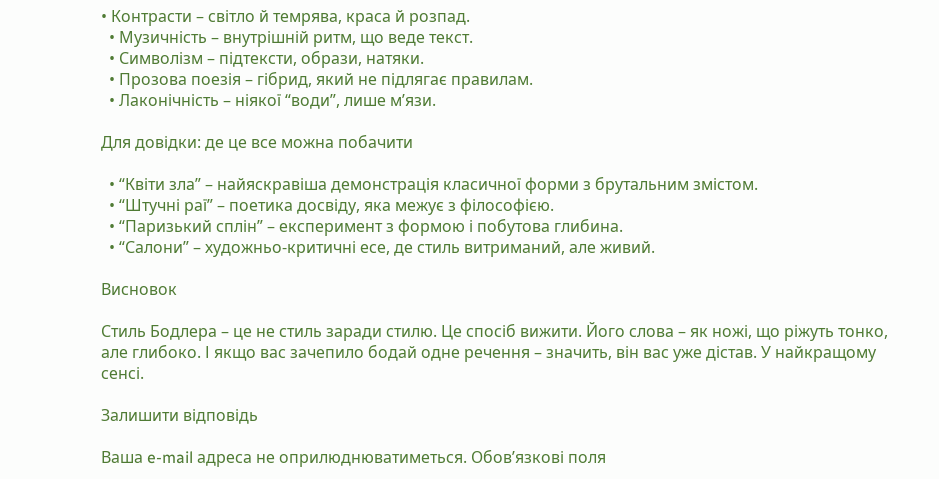• Контрасти – світло й темрява, краса й розпад.
  • Музичність – внутрішній ритм, що веде текст.
  • Символізм – підтексти, образи, натяки.
  • Прозова поезія – гібрид, який не підлягає правилам.
  • Лаконічність – ніякої “води”, лише м’язи.

Для довідки: де це все можна побачити

  • “Квіти зла” – найяскравіша демонстрація класичної форми з брутальним змістом.
  • “Штучні раї” – поетика досвіду, яка межує з філософією.
  • “Паризький сплін” – експеримент з формою і побутова глибина.
  • “Салони” – художньо-критичні есе, де стиль витриманий, але живий.

Висновок

Стиль Бодлера – це не стиль заради стилю. Це спосіб вижити. Його слова – як ножі, що ріжуть тонко, але глибоко. І якщо вас зачепило бодай одне речення – значить, він вас уже дістав. У найкращому сенсі.

Залишити відповідь

Ваша e-mail адреса не оприлюднюватиметься. Обов’язкові поля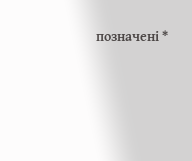позначені *